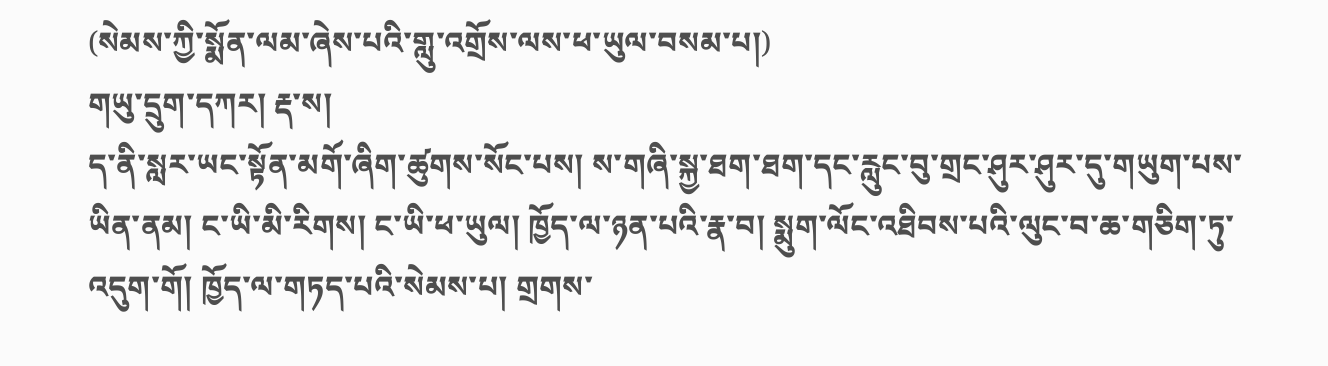(སེམས་ཀྱི་སྨོན་ལམ་ཞེས་པའི་གླུ་འགྲོས་ལས་ཕ་ཡུལ་བསམ་པ།)
གཡུ་དྲུག་དཀར། རྡ་ས།
ད་ནི་སླར་ཡང་སྟོན་མགོ་ཞིག་ཚུགས་སོང་པས། ས་གཞི་སྐྱ་ཐག་ཐག་དང་རླུང་བུ་གྲང་ཤུར་ཤུར་དུ་གཡུག་པས་ཡིན་ནམ། ང་ཡི་མི་རིགས། ང་ཡི་ཕ་ཡུལ། ཁྱོད་ལ་ཉན་པའི་རྣ་བ། སྨུག་ལོང་འཐིབས་པའི་ལུང་བ་ཆ་གཅིག་ཏུ་འདུག་གོ། ཁྱོད་ལ་གཏད་པའི་སེམས་པ། གྲགས་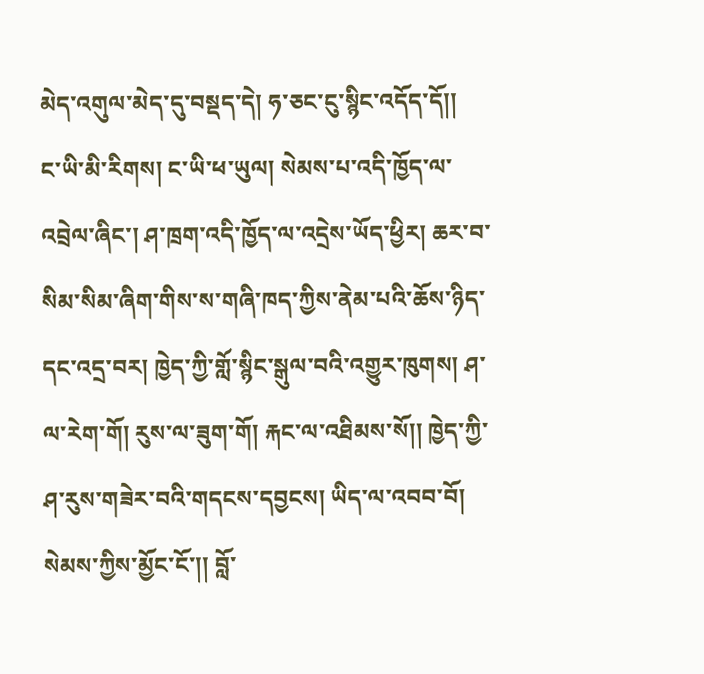མེད་འགུལ་མེད་དུ་བསྡད་དེ། ཧ་ཅང་ངུ་སྙིང་འདོད་དོ།།
ང་ཡི་མི་རིགས། ང་ཡི་ཕ་ཡུལ། སེམས་པ་འདི་ཁྱོད་ལ་འབྲེལ་ཞིང་། ཤ་ཁྲག་འདི་ཁྱོད་ལ་འདྲེས་ཡོད་ཕྱིར། ཆར་བ་སིམ་སིམ་ཞིག་གིས་ས་གཞི་ཁད་ཀྱིས་ནེམ་པའི་ཆོས་ཉིད་དང་འདྲ་བར། ཁྱེད་ཀྱི་གློ་སྙིང་སྒུལ་བའི་འགྱུར་ཁུགས། ཤ་ལ་རེག་གོ། རུས་ལ་ཟུག་གོ། རྐང་ལ་འཐིམས་སོ།། ཁྱེད་ཀྱི་ཤ་རུས་གཟེར་བའི་གདངས་དབྱངས། ཡིད་ལ་འབབ་བོ། སེམས་ཀྱིས་མྱོང་ངོ་།། བློ་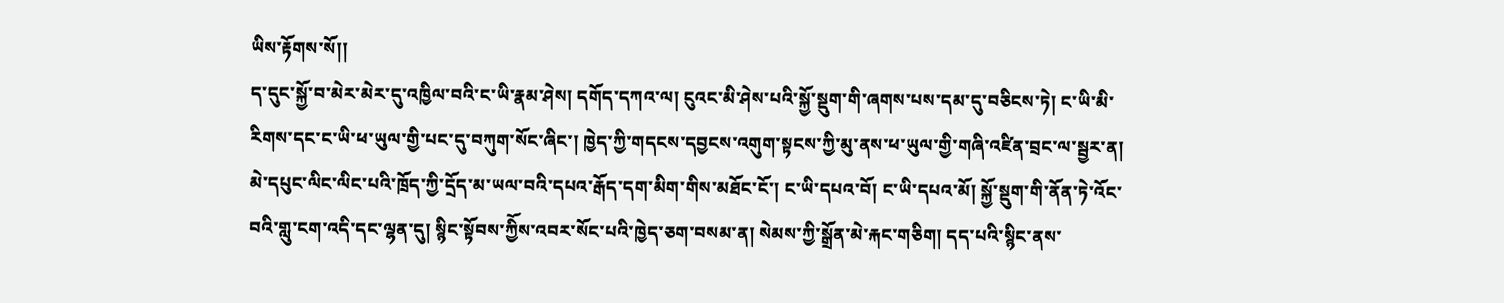ཡིས་རྟོགས་སོ།།
ད་དུང་སྐྱོ་བ་མེར་མེར་དུ་འཁྱིལ་བའི་ང་ཡི་རྣམ་ཤེས། དགོད་དཀའ་ལ། ངུའང་མི་ཤེས་པའི་སྐྱོ་སྡུག་གི་ཞགས་པས་དམ་དུ་བཅིངས་ཏེ། ང་ཡི་མི་རིགས་དང་ང་ཡི་ཕ་ཡུལ་གྱི་པང་དུ་བཀུག་སོང་ཞིང་། ཁྱེད་ཀྱི་གདངས་དབྱངས་འགུག་སྟངས་ཀྱི་མུ་ནས་ཕ་ཡུལ་གྱི་གཞི་འཛིན་བྲང་ལ་སྦྱར་ན། མེ་དཔུང་ལིང་ལིང་པའི་ཁྲོད་ཀྱི་དྲོད་མ་ཡལ་བའི་དཔའ་རྒོད་དག་མིག་གིས་མཐོང་ངོ་། ང་ཡི་དཔའ་བོ། ང་ཡི་དཔའ་མོ། སྐྱོ་སྡུག་གི་ནོན་ཏེ་འོང་བའི་གླུ་ངག་འདི་དང་ལྷན་དུ། སྙིང་སྟོབས་ཀྱིོས་འབར་སོང་པའི་ཁྱེད་ཅག་བསམ་ན། སེམས་ཀྱི་སྒྲོན་མེ་རྐང་གཅིག། དད་པའི་སྙིང་ནས་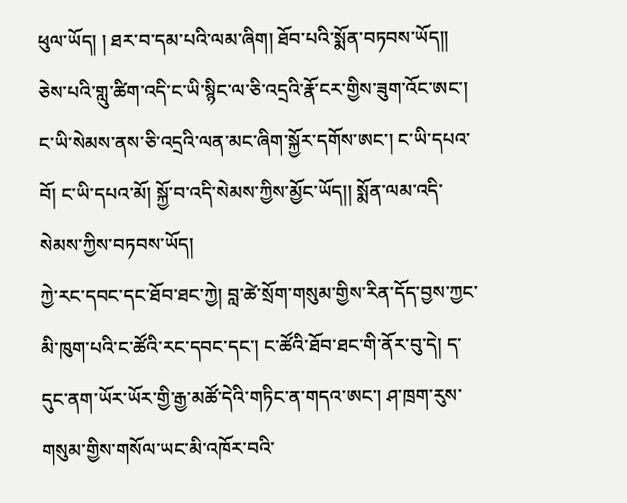ཕུལ་ཡོད། ། ཐར་བ་དམ་པའི་ལམ་ཞིག། ཐོབ་པའི་སྨོན་བཏབས་ཡོད།། ཅེས་པའི་གླུ་ཚིག་འདི་ང་ཡི་སྙིང་ལ་ཅི་འདྲའི་རྣོ་ངར་གྱིས་ཟུག་འོང་ཨང་། ང་ཡི་སེམས་ནས་ཅི་འདྲའི་ལན་མང་ཞིག་སྐྱོར་དགོས་ཨང་། ང་ཡི་དཔའ་བོ། ང་ཡི་དཔའ་མོ། སྐྱོ་བ་འདི་སེམས་ཀྱིས་མྱོང་ཡོད།། སྨོན་ལམ་འདི་སེམས་ཀྱིས་བཏབས་ཡོད།
ཀྱེ་རང་དབང་དང་ཐོབ་ཐང་ཀྱེ། བླ་ཚེ་སྲོག་གསུམ་གྱིས་རིན་དོད་བྱས་ཀྱང་མི་ཁུག་པའི་ང་ཚོའི་རང་དབང་དང་། ང་ཚོའི་ཐོབ་ཐང་གི་ནོར་བུ་དེ། ད་དུང་ནག་ཡོར་ཡོར་གྱི་རྒྱ་མཚོ་དེའི་གཏིང་ན་གདའ་ཨང་། ཤ་ཁྲག་རུས་གསུམ་གྱིས་གསོལ་ཡང་མི་འཁོར་བའི་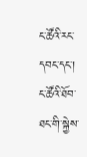ང་ཚོའི་རང་དབང་དང་། ང་ཚོའི་ཐོབ་ཐང་གི་སྐྱེས་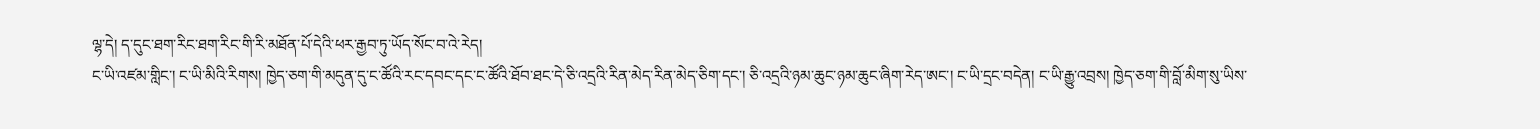ལྷ་དེ། ད་དུང་ཐག་རིང་ཐག་རིང་གི་རི་མཐོན་པོ་དེའི་ཕར་རྒྱབ་ཏུ་ཡོད་སོང་བ་འེ་རེད།
ང་ཡི་འཛམ་གླིང་། ང་ཡི་མིའི་རིགས། ཁྱེད་ཅག་གི་མདུན་དུ་ང་ཚོའི་རང་དབང་དང་ང་ཚོའི་ཐོབ་ཐང་དེ་ཅི་འདྲའི་རིན་མེད་རིན་མེད་ཅིག་དང་། ཅི་འདྲའི་ཉམ་ཆུང་ཉམ་ཆུང་ཞིག་རེད་ཨང་། ང་ཡི་དྲང་བདེན། ང་ཡི་རྒྱུ་འབྲས། ཁྱེད་ཅག་གི་བློ་མིག་སུ་ཡིས་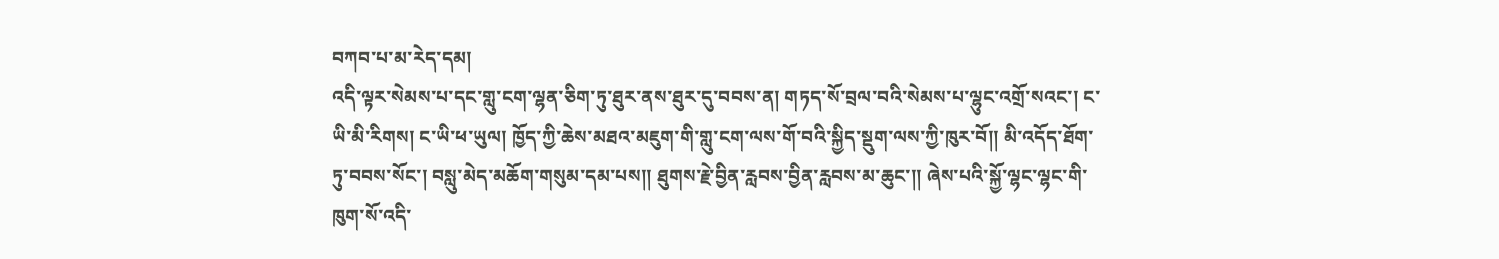བཀབ་པ་མ་རེད་དམ།
འདི་ལྟར་སེམས་པ་དང་གླུ་ངག་ལྷན་ཅིག་ཏུ་ཐུར་ནས་ཐུར་དུ་བབས་ན། གཏད་སོ་བྲལ་བའི་སེམས་པ་ལྷུང་འགྲོ་སའང་། ང་ཡི་མི་རིགས། ང་ཡི་ཕ་ཡུལ། ཁྱོད་ཀྱི་ཆེས་མཐའ་མཇུག་གི་གླུ་ངག་ལས་གོ་བའི་སྐྱིད་སྡུག་ལས་ཀྱི་ཁུར་བོ།། མི་འདོད་ཐོག་ཏུ་བབས་སོང་། བསླུ་མེད་མཆོག་གསུམ་དམ་པས།། ཐུགས་རྗེ་བྱིན་རླབས་བྱིན་རླབས་མ་ཆུང་།། ཞེས་པའི་སྐྱོ་ལྷང་ལྷང་གི་ཁུག་སོ་འདི་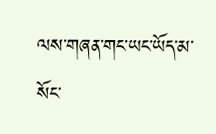ལས་གཞན་གང་ཡང་ཡོད་མ་སོང་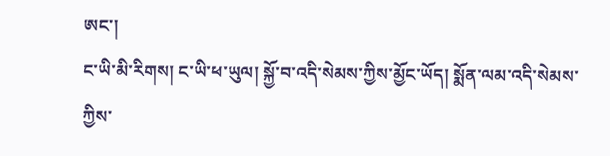ཨང་།
ང་ཡི་མི་རིགས། ང་ཡི་ཕ་ཡུལ། སྐྱོ་བ་འདི་སེམས་ཀྱིས་མྱོང་ཡོད། སྨོན་ལམ་འདི་སེམས་ཀྱིས་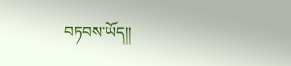བཏབས་ཡོད།།